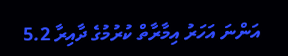އަންނަ އަހަރު އިމާރާތް ކުރުމުގެ ދާއިރާ 5.2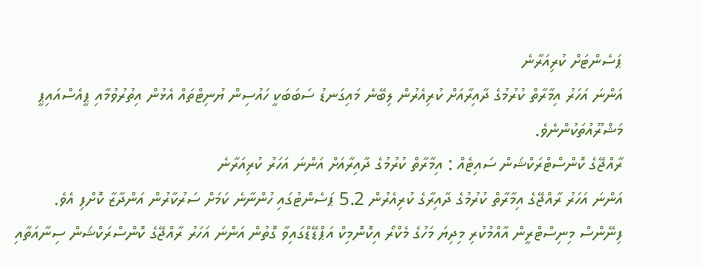ޕަސެންޓަށް ކުރިއަރާނެ
އަންނަ އަހަރު އިމާރާތް ކުރުމުގެ ދާއިރާއަށް ކުރިއެރުން ލިބޭނެ މައިގަނޑު ސަބަބަކީ ހައުސިން ޔުނިޓްތައް އެޅުން އިތުރުވުމާއި ޕީއެސްއައިޕީ މަޝްރޫއުތަކުންނެވެ.
ރާއްޖޭގެ ކޮންސްޓްރަކްޝަން ސައިޓެއް : އިމާރާތް ކުރުމުގެ ދާއިރާއަށް އަންނަ އަހަރު ކުރިއަރާނެ
އަންނަ އަހަރު ރާއްޖޭގެ އިމާރާތް ކުރުމުގެ ދާއިރާގެ ކުރިއެރުން 5.2 ޕަސެންޓުގައި ހުންނާނެ ކަމަށް ސަރުކާރުން އަންދާޒާ ކޮށްފި އެވެ.
ފިނޭންސް މިނިސްޓްރީން އާއްމުކުރި މިދިޔަ މަހުގެ މެކްރޯ އިކޮނޮމިކް އަޕްޑޭޑްގައިވާ ގޮތުން އަންނަ އަހަރު ރާއްޖޭގެ ކޮންސްރަކްޝަން ސިނާއަތާއި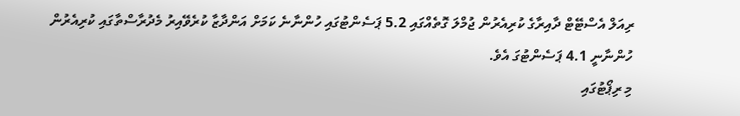ރިއަލް އެސްޓޭޓް ދާއިރާގެ ކުރިއެރުން ޖުމްލަ ގޮތެއްގައި 5.2 ޕަސެންޓުގައި ހުންނާނެ ކަމަށް އަންދާޒާ ކުރެވޭއިރު މެދުރާސްތާގައި ކުރިއެރުން ހުންނާނީ 4.1 ޕަސެންޓުގަ އެވެ.
މި ރިޕޯޓުގައި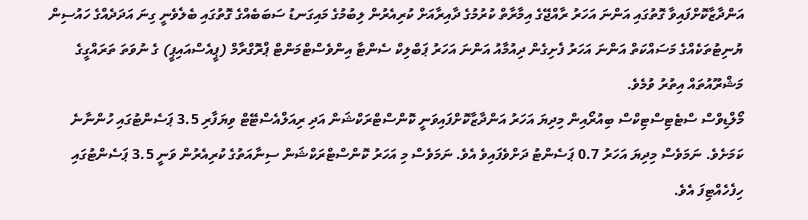އަންދާޒާކޮށްފައިވާ ގޮތުގައި އަންނަ އަހަރު ރާއްޖޭގެ އިމާރާތް ކުރުމުގެ ދާއިރާއަށް ކުރިއެރުން ލިބުމުގެ މައިގަނޑު ސަބަބެއްގެ ގޮތުގައި ބެލެވެނީ ގިނަ އަދަދެއްގެ ހައުސިން ޔުނިޓުތަކެއްގެ މަސައްކަތް އަންނަ އަހަރު ފެށިގެން ދިއުމާއު އަންނަ އަހަރު ޕަބްލިކް ސެންޓާ އިންވެސްޓްމަންޓް ޕްރޮގްރާމް (ޕީއެސްއައިޕީ) ގެ ނުވަތަ ތަރައްގީގެ މަޝްރޫއުތައް އިތުރު ވުމެވެ.
މޯލްޑިވްސް ސްޓެޓިސްޓިކްސް ބިއުރޯއިން މިދިޔަ އަހަރު އަންދާޒާކޮށްފައިވަނީ ކޮންސްޓްރަކްޝަން އަދި ރިއަލްއެސްޓޭޓް ވިޔަފާރި 3.5 ޕަސެންޓުގައި ހުންނާނެ ކަމަށެވެ. ނަމަވެސް މިދިޔަ އަހަރު 0.7 ޕަސެންޓު ދަށްވެފައިވެ އެވެ. ނަމަވެސް މި އަހަރު ކޮންސްޓްރަކްޝަން ސިނާއަތުގެ ކުރިއެރުން ވަނީ 3.5 ޕަސެންޓުގައި ހިފެހެއްޓިފަ އެވެ.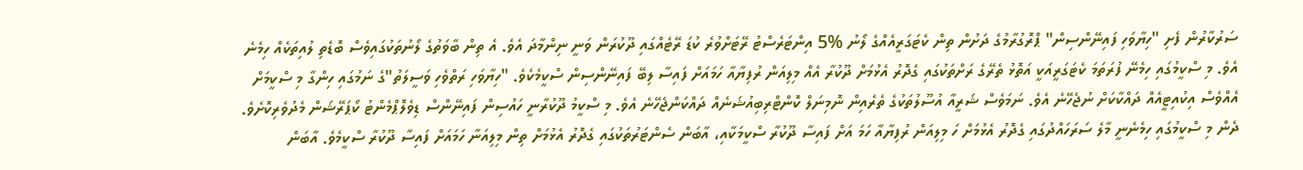ސަރުކާރުން ފެށި "ހިޔާވަހި ފައިނޭންސިން" ޕްރޮގުރާމުގެ ދަށުން ތިން ކެޓަގަރީއެއްގެ ލޯނު %5 އިންޓަރެސްޓު ރޭޓަށްވުރެ ކުޑަ ރޭޓެއްގައި ދޫކުރަން ވަނީ ނިންމާދަ އެވެ. އެ ތިން ބާވަތުގެ ލޯނުތަކުގައިވެސް ބޮޑެތި ލުއިތަކެއް ހިމެނެ އެވެ. މި ސްކީމުގައި ހިމެނޭ ފުރަތަމަ ކެޓަގަރީއަކީ އަތޮޅު ތެރޭގެ ރަށްތަކުގައި ގެދޮރު އެޅުމަށް ދޫކުރާ އެއް މިލިއަން ރުފިޔާއާ ހަމައަށް ފައިސާ ލިބޭ ފައިނޭންސިން ސްކީމެކެވެ. "ހިޔާވަހި ރަތްވެހި ވަސީލަތު"ގެ ނަމުގައި ހިންގާ މި ސްކީމަށް އެއްވެސް އިކުއިޓީއެއް ދައްކާކަށް ނުޖެހޭނެ އެވެ. ނަމަވެސް ޝަރީއާ އުސޫލުތަކުގެ ތެރެއިން ނޮމިނަލް ކޮންޓްރިބިއުޝަނެއް ދައްކަންޖެހޭނެ އެވެ. މި ސްކީމު ދޫކުރާނީ ހައުސިން ފައިނޭންސް ޑިވެލޮޕްމެންޓު ކޯޕަރޭޝަން މެދުވެރިކޮށެވެ.
ދެން މި ސްކީމުގައި ހިމެނެނީ މާލެ ސަރަހައްދުގައި ގެދޮރު އެޅުމަށް ހަ މިލިއަން ރުފިޔާއާ ހަމަ އަށް ފައިސާ ދޫކުރާ ސްކީމަކާއި، އާބަން ސެންޓަރުތަކުގައި ގެދޮރު އެޅުމަށް ތިން މިލިއަނާ ހަމައަށް ފައިސާ ދޫކުރާ ސްކީމެވެ. އާބަން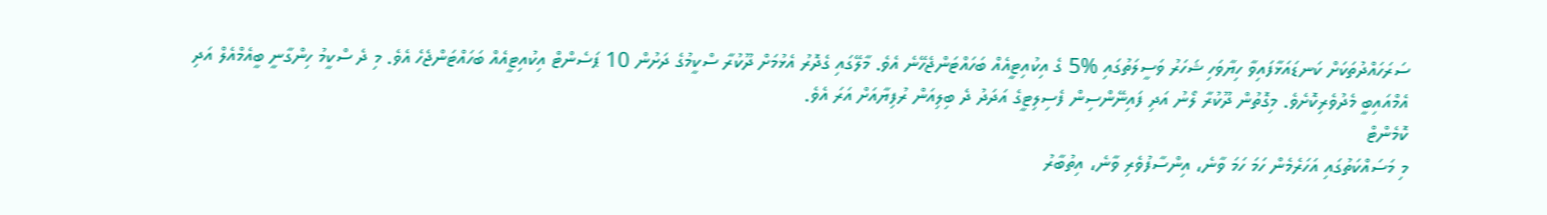ސަރަހައްދުތަކަށް ކަނޑައަޅާފައިވާ ހިޔާވަހި ޝަހަރު ވަސީލަތުގައި %5 ގެ އިކުއިޓީއެއް ބަހައްޓަންޖެހޭނެ އެވެ. މާލޭގައި ގެދޮރު އެޅުމަށް ދޫކުރާ ސްކީމުގެ ދަށުން 10 ޕަސެންޓް އިކުއިޓީއެއް ބަހައްޓަންޖެހެ އެވެ. މި ދެ ސްކީމު ހިންގާނީ ބީއެމްއެލް އަދި އެމްއައިބީ މެދުވެރިކޮށެވެ. މިގޮތުން ދޫކުރާ ލޯނު އަދި ފައިނޭންސިން ފެސިލިޓީގެ އަދަދު ދެ ބިލިއަން ރުފިޔާއަށް އަރަ އެވެ.
ކޮމެންޓް
މި މަސައްކަތުގައި އަހަރެމެން ހަމަ ހަމަ ވާނެ، އިންސާފުވެރި ވާނެ، އިތުބާރު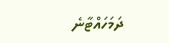ދަމަހައްޓާނެ